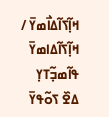ߞߊ߲߬ߖߊ߬ߡߊ߯ߘߌ߫ / ߞߊ߲߬ߖߊ߬ߡߊߘߌ߫
ߟߊ߬ߘߏ߲߬ߠߌ߲
ߡߐ߰ ߖߋ߬ߟߌ߫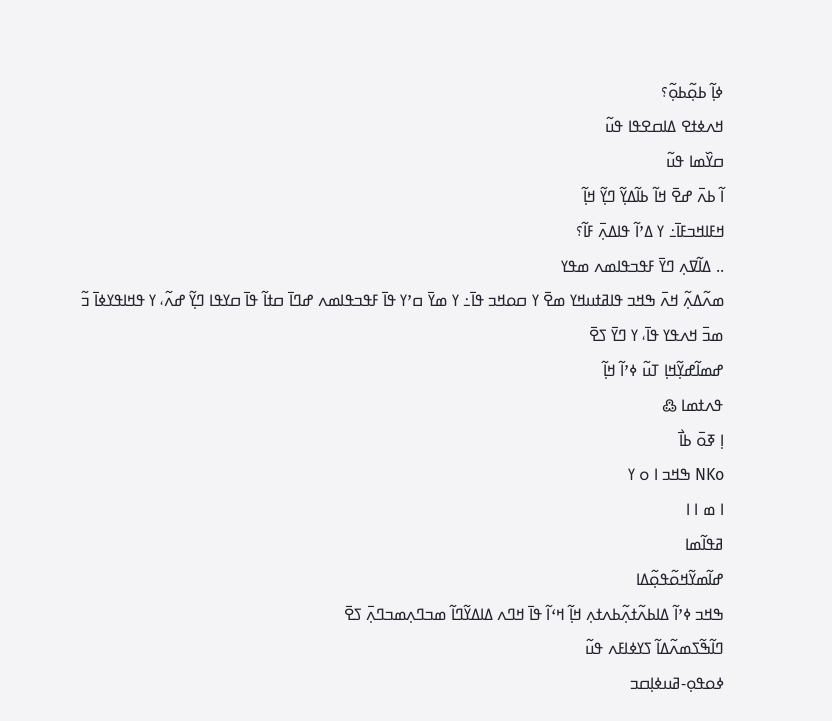ߦߊ߲߬ ߕߋ߲߬ߕߋ߲߬؟
ߞߍߦߙߐ ߡߊߛߐߟߊ ߟߎ߬
ߛߌ߰ߘߊ ߟߎ߬
ߊ߬ ߕߍ߫ ߝߐ߫ ߞߊ߬ ߕߊ߬ߡߌ߲߬ ߣߌ߲߬ ߞߊ߲߬
ߞߓߊߞߏߓߊ߫߸ ߌ ߡߴߊ߬ ߟߊߡߍ߲߫ ߓߊ߬؟
.. ߡߊ߬ߜߍ߲ ߣߌ߫ ߓߟߏߟߊߘߍ ߘߟߌ
ߘߍ߬ߡߍ߲߬ ߞߍ߫ ߒߞߏ ߟߊߥߙߎߞߌ ߘߐ߫ ߌ ߛߋߞߏ ߟߊ߫߸ ߌ ߘߌ߫ ߛߴߌ ߟߊ߫ ߓߟߏߟߊߘߍ ߝߣߊ߫ ߛߙߊ߬ ߟߊ߫ ߛߌߟߊ ߣߌ߲߬ ߝߍ߬، ߌ ߟߞߊߟߌߦߊ߫ ߏ߬ ߘߏ߫ ߞߍߟߌ ߟߊ߫، ߌ ߣߌ߫ ߖߐ߫
ߝߘߊ߬ߝߌ߲߬ߞߊ߲ ߠߎ߬ ߦߴߊ߬ ߞߊ߲߬
ߟߍߙߘߊ ߷
ߊ߲ ߧߋ߫ ߕߊ߯
NKo ߒߞߏ ߊ ߋ ߌ
ߊ ߘ ߊ ߊ
ߥߟߊ߬ߘߊ
ߝߊ߬ߘߌ߬ߞߋ߬ߟߋ߲߬ߡߊ
ߒߞߏ ߦߴߊ߬ ߡߊߕߍ߬ߙߍ߲߬ߕߍߙߍ߲ ߞߊ߲߬ ߞߵߊ߬ ߟߊ߫ ߞߣߍ ߡߊߡߌ߬ߣߊ߬ ߘߏߣߍ߲ߘߏߣߍ߲߫ ߖߐ߫
ߣߊ߬ߒ߬ߖߘߍ߬ߡߊ߬ ߖߌߦߊߓߍ ߟߎ߬
ߦߋߟߋ߲-ߥߎߦߊ߲ߛߏ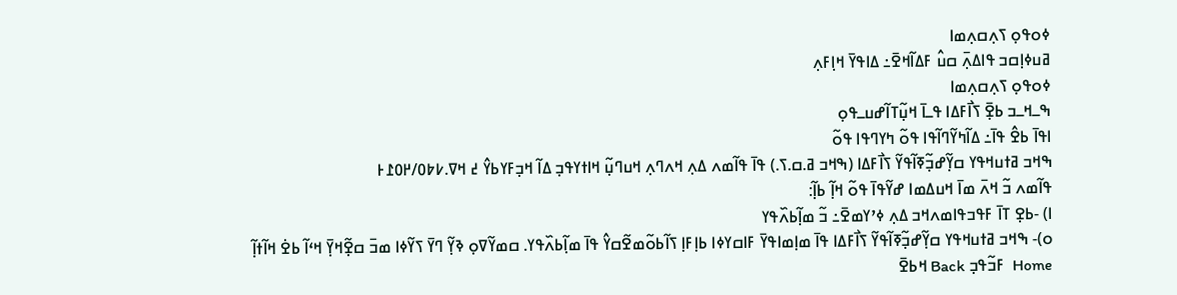ߦߋߟߋ߲ ߖߍ߲ߛߍ߲ߘߊ
ߥߎߦߊ߲ߛߏ ߟߊߡߍ߲߫ ߛߎ߮ ߓߡߊ߬ߞߐ߫߸ ߡߊߟߌ߫ ߞߊ߲ߓߍ߲
ߦߋߟߋ߲ ߖߍ߲ߛߍ߲ߘߊ
ߒߺߞߺߏ ߕߐ߲߫ ߖߊ߯ߓߡߊ ߟߺߊ߫ ߞߎ߲߬ߠߊ߬ߝߎߺߟߋ߲
ߊߟߊ߫ ߕߐ߮ ߟߊ߫߸ ߡߊ߬ߤߌ߬ߣߊ߬ߟߊ ߟߋ߬ ߤߌߣߟߊ ߟߋ߬
ߒߞߏ ߥߙߎߞߟߌ ߛߌ߲߬ߝߏ߲߬ߧߊ߬ߟߌ߬ ߖߊ߯ߓߡߊ (ߒߞߏ ߥ.ߛ.ߖ.) ߟߊ߫ ߟߊ߬ߘߍ ߡߍ߲ ߞߍߣߍ߲ ߞߎߣߎ߲߬ ߞߊߙߌߟߏ߲ ߡߊ߬ ߞߏ߲ߓߌߕߌ߮ ߄ ߞߜ.߇߈߀/߂߀߁߅
ߟߊ߬ߘߍ ߏ߬ ߞߍ߫ ߘߊ߫ ߞߎߡߘߊ ߝߌ߬ߟߊ߫ ߟߋ߬ ߞߊ߲߬ ߕߊ߲߬:
ߊ) -ߕߐ߲ ߠߊ߫ ߓߟߏߟߊߘߍߞߏ ߡߍ߲ ߦߴߌߘߐ߫߸ ߏ߬ ߘߊ߲߬ߕߍ߰ߟߌ
ߋ)- ߒߞߏ ߥߙߎߞߟߌ ߛߌ߲߬ߝߏ߲߬ߧߊ߬ߟߌ߬ ߖߊ߯ߓߡߊ ߟߊ߫ ߘߊ߲ߘߊߟߌ߫ ߓߊߛߌߦߊ ߕߊ߲ߓߊ߲ ߖߊ߬ߕߋ߬ߘߐ߬ߛߌ߮ ߟߊ߫ ߘߊ߲߬ߕߍ߰ߟߌ. ߛߘߌ߬ߜߋ߲ ߢߌ߲߬ ߣߌ߫ ߖߌ߬ߦߊ ߘߏ߫ ߛߐ߲߬ߞߌ߲߫ ߞߵߊ߬ ߕߐ߭ ߞߊ߬ߙߊ߲߬
Home  ߓߏ߬ߟߏ߲ Back ߞߕߐ߫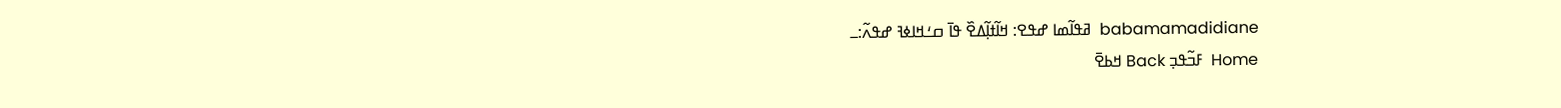babamamadidiane  ߥߟߊ߬ߘߊ ߝߟߐ: ߞߊ߬ߙߊ߲߬ߡߐ߰ ߟߊ߫ ߛߑߞߊߦߔ ߝߟߍ߬:ߺ
Home  ߓߏ߬ߟߏ߲ Back ߞߕߐ߫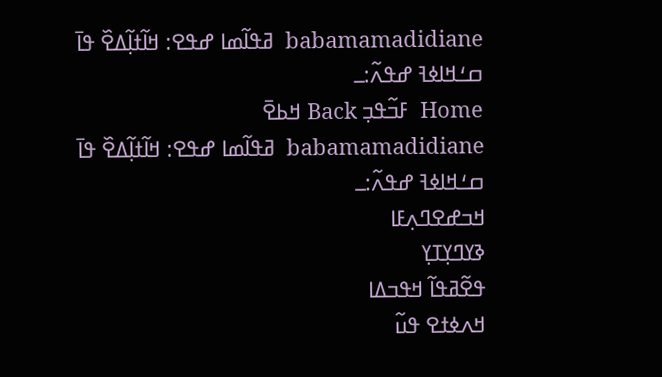babamamadidiane  ߥߟߊ߬ߘߊ ߝߟߐ: ߞߊ߬ߙߊ߲߬ߡߐ߰ ߟߊ߫ ߛߑߞߊߦߔ ߝߟߍ߬:ߺ
Home  ߓߏ߬ߟߏ߲ Back ߞߕߐ߫
babamamadidiane  ߥߟߊ߬ߘߊ ߝߟߐ: ߞߊ߬ߙߊ߲߬ߡߐ߰ ߟߊ߫ ߛߑߞߊߦߔ ߝߟߍ߬:ߺ
ߞߏߝߐߣߍ߲ߓߊ
ߢߌߣߌ߲ߠߌ߲
ߟߐ߬ߥߟߊ߬ ߞߟߏߡߊ
ߞߍߦߙߐ ߟߎ߬